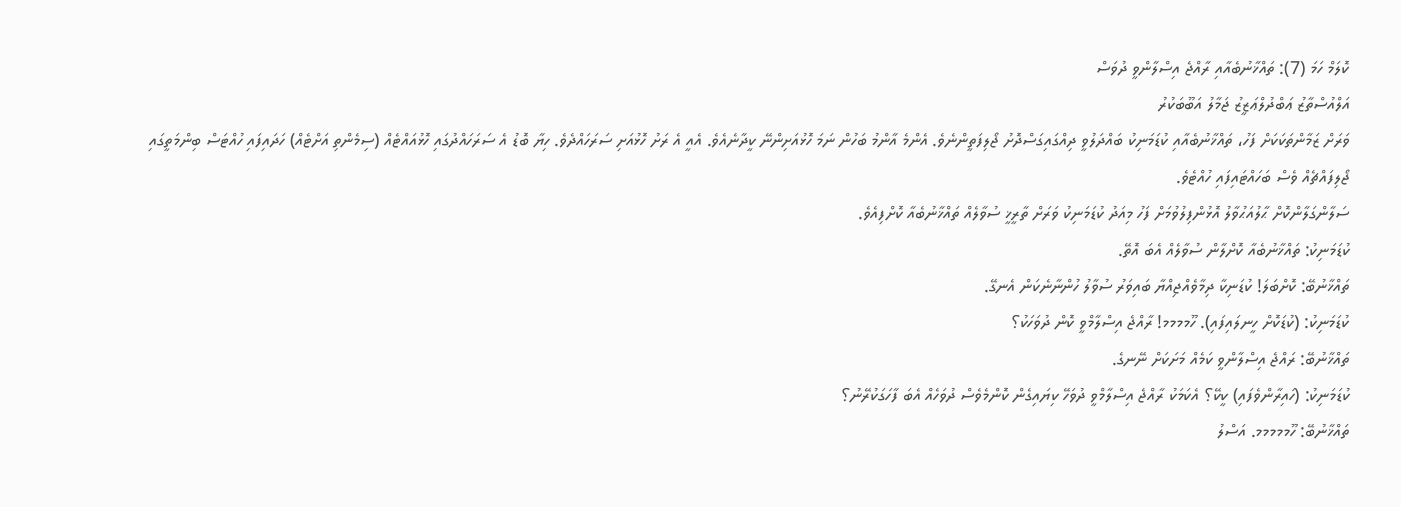ކޮލަމް ހަމަ (7): ތައްޚާނުބެއާއި ރާއްޖެ އިސްލާންވީ ދުވަސް
އަލްއުސްތާޒު ޢަބްދުލްޢަޒީޒު ޖަމާލު އަބޫބަކުރު
ވަރަށް ޒަމާންތަކަކަށް ފަހު، ތައްޚާނުބެއާއި ކުޑަމަނިކު ބައްދަލުވީ ދިއްގައިގަސްދޮށު ޖޯލިފަތީންނެވެ. އެންމެ އާންމު ބަހުން ނަމަ ހޮޅުއަށިންނޭ ކީދާނެއެވެ. އެއީ އެ ރަށު ހޮޅުއަށި ސަރަހައްދެވެ. ހިޔާ ބޮޑު އެ ސަރަހައްދުގައި ހޮޅުއައްޓެއް (ސިމެންތި އަށްޓެއް) ހަދައިފައި ހުއްޓަސް ބިންމަތީގައި ޖޯލިފައްޗެއް ވެސް ބަހައްޓައިފައި ހުއްޓެވެ.
ސަލާންގަލާންކޮށް ޙާލުއަޙުވާލު އޮޅުންފިލުވުމަށް ފަހު މިއަދު ކުޑަމަނިކު ވަރަށް ތާރީޚީ ސުވާލެއް ތައްޚާނުބެއާ ކޮށްފިއެވެ.
ކުޑަމަނިކު: ތައްޚާނުބެއާ ކޮށްލާން ސުވާލެއް އެބަ އޮތޭ.
ތައްޚާނުބޭ: ކޮށްބަލަ! ކުޑަނިކާ ދިމާވެއްޖިއްޔާ ބައިވަރު ސުވާލު ހުންނާނެކަން އެނގޭ.
ކުޑަމަނިކު: (ކުޑަކޮށް ހީނލައިފައި). ހޫމމމމ! ރާއްޖެ އިސްލާމްވީ ކޮން ދުވަހަކު؟
ތައްޚާނުބޭ: ރައްޖެ އިސްލާންވީ ކަމެއް މަށަކަށް ނޭނގެ.
ކުޑަމަނިކު: (ހައިރާންވެފައި) ކީކޭ؟ އެކަމަކު ރާއްޖެ އިސްލާމްވީ ދުވަހޭ ކިޔައިގެން ކޮންމެވެސް ދުވަހެއް އެބަ ފާހަގަކުރޭނު؟
ތައްޚާނުބޭ: ހޫމމމމމ. އަސްލު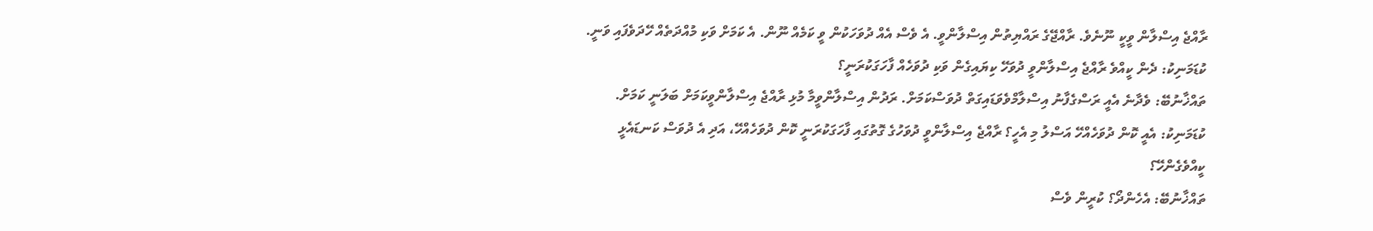ރާއްޖެ އިސްލާން ވީކީ ނޫނެވެ. ރާއްޖޭގެ ރައްޔިތުން އިސްލާންވީ. އެ ވެސް އެއް ދުވަހަކުން ވީ ކަމެއް ނޫން. އެ ކަމަށް ވަކި މުއްދަތެއް ހޭދަވެފައި ވަނީ.
ކުޑަމަނިކު: ދެން ކީއްވެ ރާއްޖެ އިސްލާންވީ ދުވަހޭ ކިޔައިގެން ވަކި ދުވަހެއް ފާހަގަކުރަނީ؟
ތައްޚާނުބޭ: ވެދާނެ އެއީ ރަސްގެފާނު އިސްލާމްވެވަޑައިގަތް ދުވަސްކަމަށް. ރަދުން އިސްލާންވީމާ މުޅި ރާއްޖެ އިސްލާންވީކަމަށް ބަލަނީ ކަމަށް.
ކުޑަމަނިކު: އެއީ ކޮން ދުވަހެއްހޭ އަސްލު މި އެހީ؟ ރާއްޖެ އިސްލާންވީ ދުވަހުގެ ގޮތުގައި ފާހަގަކުރަނީ ކޮން ދުވަހެއްހޭ، އަދި އެ ދުވަސް ކަނޑައެޅީ ކީއްވެގެންހޭ؟
ތައްޚާނުބޭ: އެހެންދޯ؟ ކުރީން ވެސް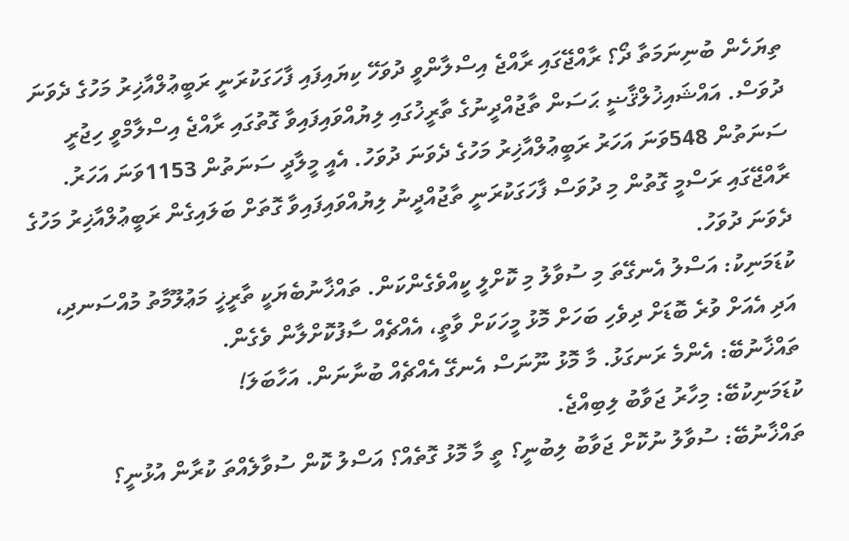ތިޔަހެން ބުނިނަމަތާ ދޯ؟ ރާއްޖޭގައި ރާއްޖެ އިސްލާންވީ ދުވަހޭ ކިޔައިފައި ފާހަގަކުރަނީ ރަބީޢުލްއާޚިރު މަހުގެ ދެވަނަ ދުވަސް. އައްޝައިޚުލްޤާޟީ ޙަސަން ތާޖުއްދީނުގެ ތާރީޚުގައި ލިޔުއްވައިފައިވާ ގޮތުގައި ރާއްޖެ އިސްލާމްވީ ހިޖުރީ ސަނަތުން 548ވަނަ އަހަރު ރަބީޢުލްއާޚިރު މަހުގެ ދެވަނަ ދުވަހު. އެއީ މީލާދީ ސަނަތުން 1153ވަނަ އަހަރު. ރާއްޖޭގައި ރަސްމީ ގޮތުން މި ދުވަސް ފާހަގަކުރަނީ ތާޖުއްދީނު ލިޔުއްވައިފައިވާ ގޮތަށް ބަލައިގެން ރަބީޢުލްއާޚިރު މަހުގެ ދެވަނަ ދުވަހު.
ކުޑަމަނިކު: އަސްލު އެނގޭތަ މި ސުވާލު މި ކޮށްލީ ކީއްވެގެންކަން. ތައްޚާނުބެޔަކީ ތާރީޚީ މަޢުލޫމާތު މުއްސަނދި، އަދި އެއަށް ވުރެ ބޮޑަށް ދިވެހި ބަހަށް މޮޅު މީހަކަށް ވާތީ، އެއްޗެއް ސާފުކޮށްލާން ވެގެން.
ތައްޚާނުބޭ: އެންމެ ރަނގަޅު. މާ މޮޅު ނޫނަސް އެނގޭ އެއްޗެއް ބުނާނަން. އަހާބަލަ!
ކުޑަމަނިކުބޭ: މިހާރު ޖަވާބު ލިބިއްޖެ.
ތައްޚާނުބޭ: ސުވާލު ނުކޮށް ޖަވާބު ލިބުނީ؟ ތީ މާ މޮޅު ގޮތެއް؟ އަސްލު ކޮން ސުވާލެއްތަ ކުރާން އުޅުނީ؟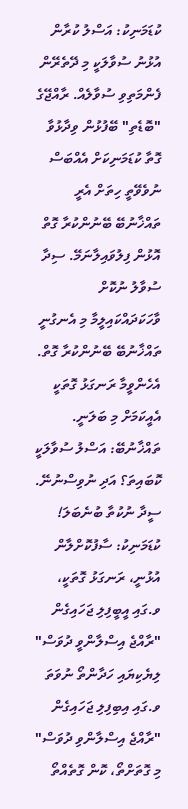ކުޑަމަނިކު: އަސްލު ކުރާން އުޅުނު ސުވާލަކީ މި ދޭތެރޭން ފެންމަތިވި ސުވާލެއް. ރާއްޖޭގެ "ބޮޑެތި" ބޭފުޅުން ވިދާޅުވާ ގޮތާ ކުޑަމަނިކަށް އެއްބަސް ނުވެވޭތީ ހިތަށް އެރީ ތައްޚާނުބޭ ބޭނުންކުރާ ގޮތް އޮޅުން ފިލުވައިލާނަމޭ. ސިދާ ސުވާލު ނުކޮށް ވާހަކަދައްކައިލީމާ މި އެނގުނީ ތައްޚާނުބޭ ބޭނުންކުރާ ގޮތް. އެހެންވީމާ ރަނގަޅު ގޮތަކީ އެއީކަމަށް މި ބަލަނީ.
ތައްޚާނުބޭ: އަސްލު ސުވާލަކީ ކޮބައިތަ؟ އަދި ނުވިސްނުނޭ. ސީދާ ނުކުތާ ބުނެބަލަ!
ކުޑަމަނިކު: ސާފުކޮށްލާން އުޅުނީ، ރަނގަޅު ގޮތަކީ، ވ.ގައި އީބީފިލި ޖަހައިގެން "ރާއްޖެ އިސްލާންވީ ދުވަސް" ލިޔެކިޔައި ހަދާންތޯ ނުވަތަ ވ.ގައި އިބިފިލި ޖަހައިގެން "ރާއްޖެ އިސްލާންވި ދުވަސް" މި ގޮތަށްތޯ، ކޮން ގޮތެއްތޯ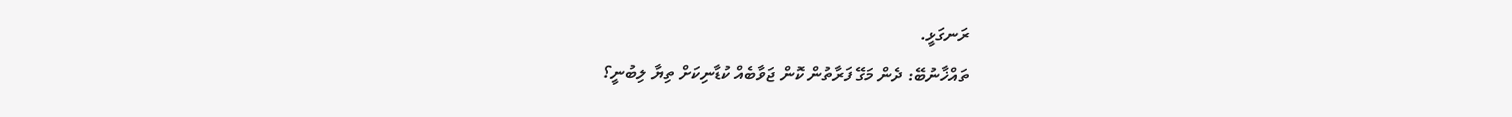ރަނގަޅީ.
ތައްޚާނުބޭ: ދެން މަގޭ ފަރާތުން ކޮން ޖަވާބެއް ކުޑާނިކަށް ތިޔާ ލިބުނީ؟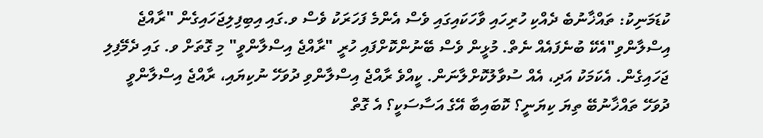ކުޑަމަނިކު: ތައްޚާނުބެ ދެއްކި ހުރިހައި ވާހަކައިގައި ވެސް އެންމެ ފަހަރަކު ވެސް ވ.ގައި އިބިފިލިޖަހައިގެން "ރާއްޖެ އިސްލާންވި"އެކޭ ބުނެފައެއް ނެތް. މުޅީން ވެސް ބޭނުންކޮށްފައި ހުރީ "ރާއްޖެ އިސްލާންވީ" މި ގޮތަށް ވ. ގައި ދެމޭފިލި ޖަހައިގެން. އެކަމަކު އަދި، އެއް ސުވާލުކޮށްލާނަން. ކީއްވެ ރާއްޖެ އިސްލާންވި ދުވަހޭ ނުކިޔައި، ރާއްޖެ އިސްލާންވީ ދުވަހޭ ތައްޚާނުބޭ ތިޔަ ކިޔަނީ؟ ކޮބައިބާ އޭގެ އަސާސަކީ؟ އެ ގޮތް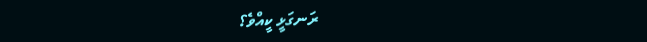ރަނގަޅީ ކީއްވެ؟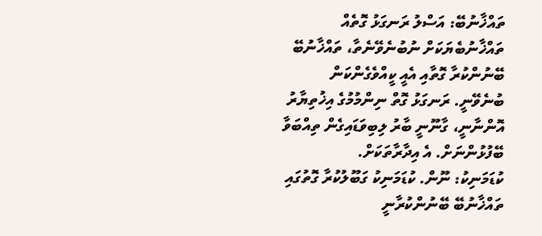ތައްޚާނުބޭ: އަސްލު ރަނގަޅު ގޮތެއް ތައްޚާނުބެޔަކަށް ނުބުނެވޭނެތާ، ތައްޚާނުބޭ ބޭނުންކުރާ ގޮތާއި އެއީ ކީއްވެގެންކަން ބުނެވޭނީ. ރަނގަޅު ގޮތް ނިންމުމުގެ އިޚުތިޔާރު އޮންނާނީ، ގާނޫނީ ބާރު ލިބިވަޑައިގެން ތިއްބަވާ ބޭފުޅުންނަށް. އެ އިދާރާތަކަށް.
ކުޑަމަނިކު: ނޫން. ކުޑަމަނިކު ގަބޫލުކުރާ ގޮތުގައި ތައްޚާނުބޭ ބޭނުންކުރާނީ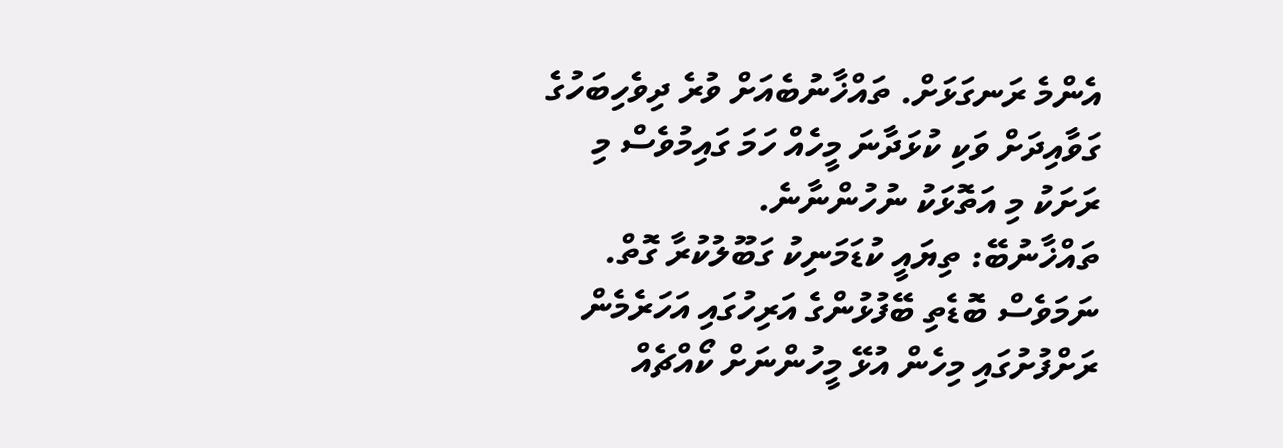އެންމެ ރަނގަޅަށް. ތައްޚާނުބެއަށް ވުރެ ދިވެހިބަހުގެ ގަވާއިދަށް ވަކި ކުޅަދާނަ މީހެއް ހަމަ ގައިމުވެސް މި ރަށަކު މި އަތޮޅަކު ނުހުންނާނެ.
ތައްޚާނުބޭ: ތިޔައީ ކުޑަމަނިކު ގަބޫލުކުރާ ގޮތް. ނަމަވެސް ބޮޑެތި ބޭފުޅުންގެ އަރިހުގައި އަހަރެމެން ރަށްފުށުގައި މިހެން އުޅޭ މީހުންނަށް ކޯއްޗެއް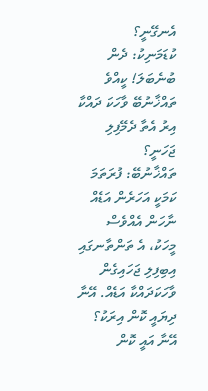އެނގޭނީ؟
ކުޑަމަނިކު: ދެން ބުނެބަލަ! ކީއްވެ ތައްޚާނުބޭ ވާހަކަ ދައްކާ އިރު އެތާ ދެމޭފިލި ޖަހަނީ؟
ތައްޚާނުބޭ: ފުރަތަމަ ކަމަކީ އަހަރެން އަޑެއް ނާހަން އެއްވެސް މީހަކު، އެ ތަންތާނގައި އިބިފިލި ޖަހައިގެން ވާހަކަދައްކާ އަޑެއް. އޭނާ ދިޔައީ ކޮން އިރަކު؟ އޭނާ އައީ ކޮން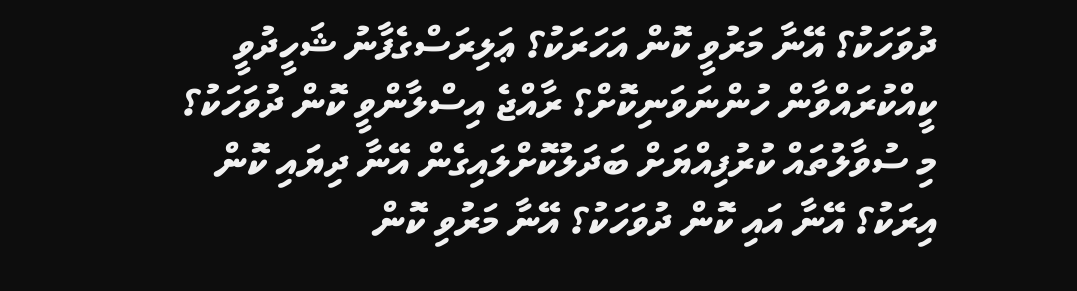ދުވަހަކު؟ އޭނާ މަރުވީ ކޮން އަހަރަކު؟ ޢަލިރަސްގެފާނު ޝަހީދުވީ ކީއްކުރައްވާން ހުންނަވަނިކޮށް؟ ރާއްޖެ އިސްލާންވީ ކޮން ދުވަހަކު؟ މި ސުވާލުތައް ކުރުފިއްޔަށް ބަދަލުކޮށްލައިގެން އޭނާ ދިޔައި ކޮން އިރަކު؟ އޭނާ އައި ކޮން ދުވަހަކު؟ އޭނާ މަރުވި ކޮން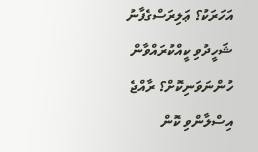އަހަރަކު؟ ޢަލިރަސްގެފާނު ޝަހީދުވި ކީއްކުރައްވާން ހުންނަވަނިކޮށް؟ ރާއްޖެ އިސްލާންވި ކޮން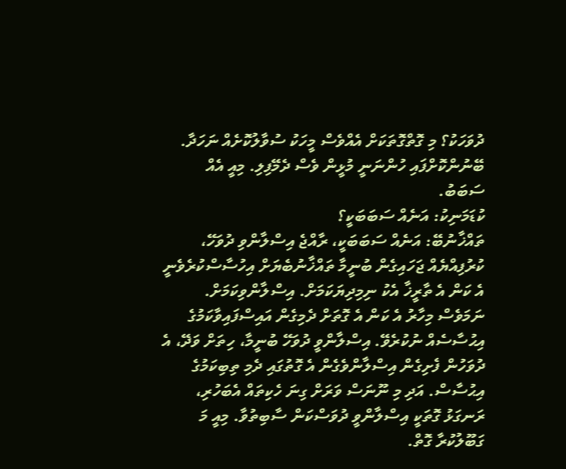ދުވަހަކު؟ މި ގޮތްގޮތަކަށް އެއްވެސް މީހަކު ސުވާލުކޮށެއް ނަހަދާ. ބޭނުންކޮށްފައި ހުންނަނީ މުޅީން ވެސް ދެމޭފިލި. މިއީ އެއް ސަބަބު.
ކުޑަމަނިކު: އަނެއް ސަބަބަކީ؟
ތައްޚާނުބޭ: އަނެއް ސަބަބަކީ، ރާއްޖެ އިސްލާންވި ދުވަހޭ، ކުރުފިއްޔެއް ޖަހައިގެން ބުނީމާ ތައްޚާނުބެޔަށް އިހުސާސްކުރެވެނީ އެ ކަން އެ ތާރީޚާ އެކު ނިމިދިޔަކަމަށް. އިސްލާންވިކަމަށް. ނަމަވެސް މިހާރު އެ ކަން އެ ގޮތަށް ދެމިގެން އައިސްފައިވާކަމުގެ އިޙުސާސެއް ނުކުރެވޭ. އިސްލާންވީ ދުވަހޭ ބުނީމާ، ހިތަށް ވަދޭ، އެ ދުވަހުން ފެށިގެން އިސްލާންވެގެން އެ ގޮތުގައި ދެމި ތިބިކަމުގެ އިޙުސާސް. އަދި މި ނޫނަސް ވަރަށް ގިނަ ހެކިތައް އެބަހުރި، ރަނގަޅު ގޮތަކީ އިސްލާންވީ ދުވަސްކަން ސާބިތުވާ. މިއީ މަ ގަބޫލުކުރާ ގޮތް.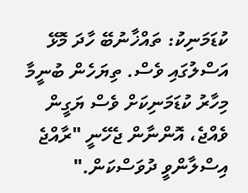ކުޑަމަނިކު: ތައްޚާނުބޭ ހާދަ މޮޅޭ އަސްލުގައި ވެސް. ތިޔަހެން ބުނީމާ މިހާރު ކުޑަމަނިކަށް ވެސް ޔަގީން ވެއްޖެ، އޮންނާން ޖެހޭނީ "ރާއްޖެ އިސްލާންވީ ދުވަސްކަން."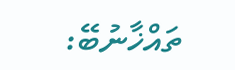ތައްޚާނުބޭ: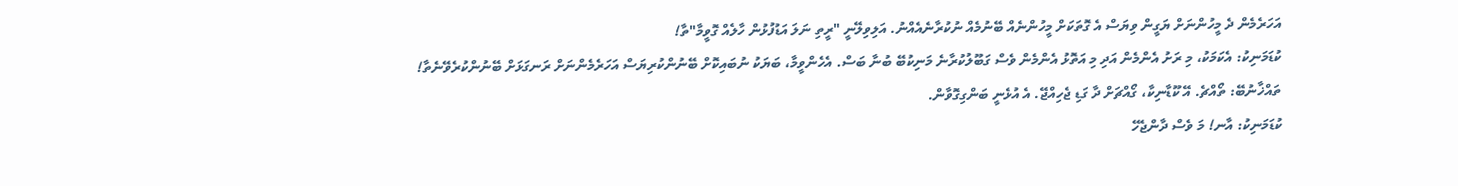އަހަރެމެން ދެ މީހުންނަށް ޔަގީން ވިޔަސް އެ ގޮތަކަށް މީހުންނެއް ބޭނުމެއް ނުކުރާނެއެއްނު. އަލިވިލޭނީ "ރީތި ނަލަ އަޑުފުޅުން ހާލެއް ގޮވީމާ"ތާ!
ކުޑަމަނިކު: އެކަމަކު، މި ރަށު އެންމެން އަދި މި އަތޮޅު އެންމެން ވެސް ގަބޫލުކުރާނެ މަނިކުބޭ ބުނާ ބަސް. އެހެންވީމާ، ބަޔަކު ނުބައިކޮށް ބޭނުންކުރިޔަސް އަހަރެމެންނަށް ރަނގަޅަށް ބޭނުންކުރެވޭނެތާ!
ތައްޚާނުބޭ: ތޯއްޗެ. އޭ ކޫޑާނިކާ، ގޯއްޗަށް ދާ ގަޑި ޖެހިއްޖޭ. އެ އުޅެނީ ބަންގިގޮވާން.
ކުޑަމަނިކު: އާނ! މަ ވެސް ދާންޖެހޭ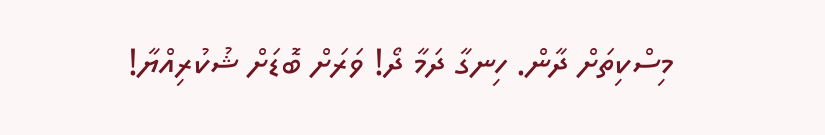މިސްކިތަށް ދާން. ހިނގާ ދަމާ ދޯ! ވަރަށް ބޮޑަށް ޝުކުރިއްޔާ!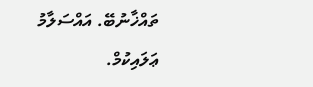ތައްޚާނުބޭ. އައްސަލާމު ޢަލައިކުމް.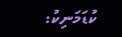ކުޑަމަނިކު: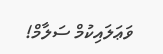ވަޢަލައިކުމް ސަލާމް!